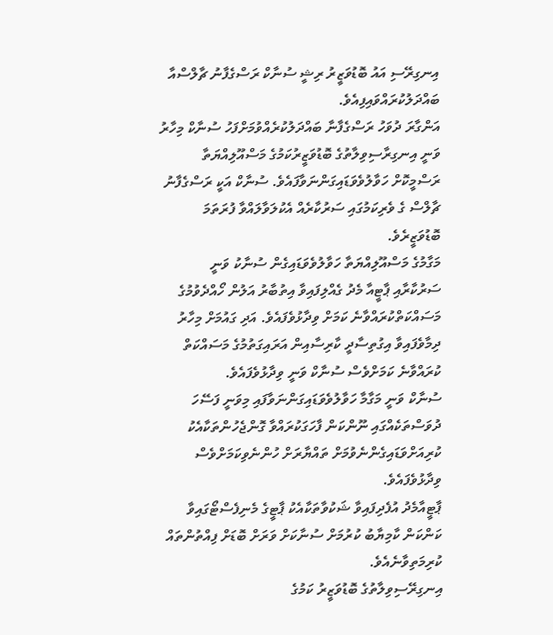އިނގިރޭސި އައު ބޮޑުވަޒީރު ރިޝީ ސުނާކް ރަސްގެފާނު ޗާލްސްއާ ބައްދަލުކުރައްވައިފިއެވެ.
އަންގާރަ ދުވަހު ރަސްގެފާނާ ބައްދަލުކުރެއްވުމަށްފަހު ސުނާކް މިހާރު ވަނީ އިނގިރާސިވިލާތުގެ ބޮޑުވަޒީރުކަމުގެ މަސްއޫލިއްޔަތާ ރަސްމީކޮށް ހަވާލުވެވަޑައިގަންނަވާފައެވެ. ސުނާކް އަކީ ރަސްގެފާނު ޗާލްސް ގެ ވެރިކަމުގައި ސަރުކާރެއް އެކުލަވާލައްވާ ފުރަތަމަ ބޮޑުވަޒީރެވެ.
މަގާމުގެ މަސްއޫލިއްޔަތާ ހަވާލުވެވަޑައިގެން ސުނާކު ވަނީ ސަރުކާރާއި ޕާޓީއާ މެދު ގެއްލިފައިވާ އިތުބާރު އަލުން ހޯއްދެވުމުގެ މަސައްކަތްކުރައްވާނެ ކަމަށް ވިދާޅުވެފައެވެ. އަދި ގައުމަށް މިހާރު ދިމާވެފައިވާ އިގުތިސާދީ ކާރިސާއިން އަރައިގަތުމުގެ މަސައްކަތް ކުރައްވާނެ ކަމަށްވެސް ސުނާކް ވަނީ ވިދާޅުވެފައެވެ.
ސުނާކް ވަނީ މަގާމާ ހަވާލުވެވަޑައިގަންނަވާފައި މިވަނީ ފަސޭހަ ދުވަސްތަކެއްގައި ނޫންކަން ފާހަގަކުރައްވާ ގޮންޖެހުންތަކާއެކު ކުރިއަށްވަޑައިގެންނެވުމަށް ތައްޔާރަށް ހުންނެވިކަމަށްވެސް ވިދާޅުވެފައެވެ.
ޕާޓީއާމެދު އުފެދިފައިވާ ޝަކުވާތަކާއެކު ޕާޓީގެ މެނިފެސްޓޯގައިވާ ކަންކަން ކާމިޔާބު ކުރުމަށް ސުނާކަށް ވަރަށް ބޮޑަށް ފިއްތުންތައް ކުރިމަތިވާނެއެވެ.
އިނގިރޭސިވިލާތުގެ ބޮޑުވަޒީރު ކަމުގެ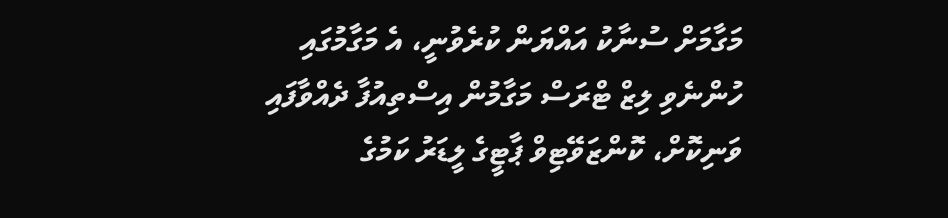މަގާމަށް ސުނާކު އައްޔަން ކުރެވުނީ، އެ މަގާމުގައި ހުންނެވި ލިޒް ޓްރަސް މަގާމުން އިސްތިއުފާ ދެއްވާފައި ވަނިކޮށް، ކޮންޒަވޭޓިވް ޕާޓީގެ ލީޑަރު ކަމުގެ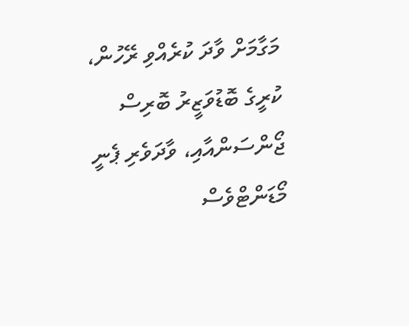މަގާމަށް ވާދަ ކުރެއްވި ރޭހުން، ކުރީގެ ބޮޑުވަޒީރު ބޮރިސް ޖޯންސަންއާއި، ވާދަވެރި ޕެނީ މޯޑަންޓްވެސް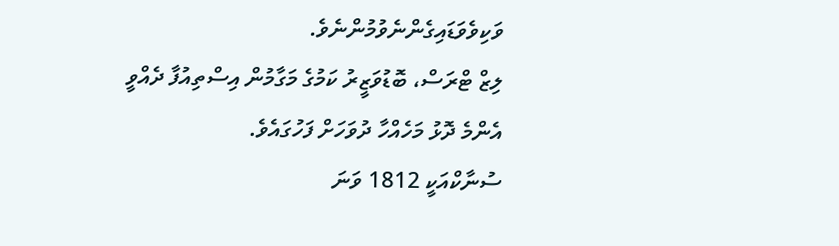ވަކިވެވަޑައިގެންނެވުމުންނެވެ.
ލިޒް ޓްރަސް، ބޮޑުވަޒީރު ކަމުގެ މަގާމުން އިސްތިއުފާ ދެއްވީ އެންމެ ދޮޅު މަހެއްހާ ދުވަހަށް ފަހުގައެވެ.
ސުނާކްއަކީ 1812 ވަނަ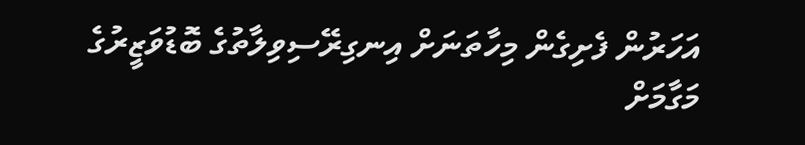އަހަރުން ފެށިގެން މިހާތަނަށް އިނގިރޭސިވިލާތުގެ ބޮޑުވަޒީރުގެ މަގާމަށް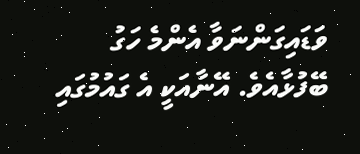ވަޑައިގަންނަވާ އެންމެ ހަގު ބޭފުޅާއެވެ. އޭނާއަކީ އެ ގައުމުގައި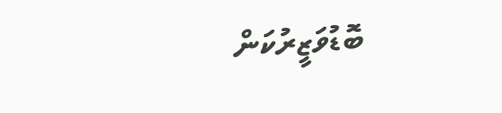ބޮޑުވަޒީރުކަން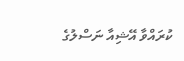ކުރައްވާ އޭޝިއާ ނަސްލުގެ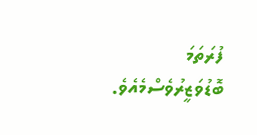ފުރަތަމަ ބޮޑުވަޒީރުވެސްމެއެވެ.